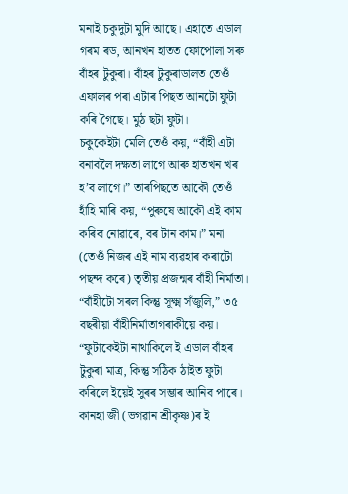মনাই চকুদুটা মুদি আছে। এহাতে এডাল গৰম ৰড, আনখন হাতত ফোপোলা সৰু বাঁহৰ টুকুৰা। বাঁহৰ টুকুৰাডালত তেওঁ এফালৰ পৰা এটাৰ পিছত আনটো ফুটা কৰি গৈছে। মুঠ ছটা ফুটা।
চকুকেইটা মেলি তেওঁ কয়, “বাঁহী এটা বনাবলৈ দক্ষতা লাগে আৰু হাতখন খৰ হ’ব লাগে।” তাৰপিছতে আকৌ তেওঁ হাঁহি মাৰি কয়, “পুৰুষে আকৌ এই কাম কৰিব নোৱাৰে, বৰ টান কাম।” মনা (তেওঁ নিজৰ এই নাম ব্যৱহাৰ কৰাটো পছন্দ কৰে) তৃতীয় প্ৰজন্মৰ বাঁহী নিৰ্মাতা। “বাঁহীটো সৰল কিন্তু সূক্ষ্ম সঁজুলি,” ৩৫ বছৰীয়া বাঁহীনিৰ্মাতাগৰাকীয়ে কয়। “ফুটাকেইটা নাথাকিলে ই এডাল বাঁহৰ টুকুৰা মাত্ৰ, কিন্তু সঠিক ঠাইত ফুটা কৰিলে ইয়েই সুৰৰ সম্ভাৰ আনিব পাৰে। কানহা জী (ভগৱান শ্ৰীকৃষ্ণ)ৰ ই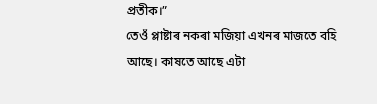প্ৰতীক।”
তেওঁ প্লাষ্টাৰ নকৰা মজিয়া এখনৰ মাজতে বহি আছে। কাষতে আছে এটা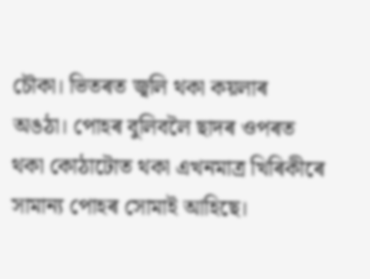চৌকা। ভিতৰত জ্বলি থকা কয়লাৰ অঙঠা। পোহৰ বুলিবলৈ ছাদৰ ওপৰত থকা কোঠাটোত থকা এখনমাত্ৰ খিৰিকীৰে সামান্য পোহৰ সোমাই আহিছে।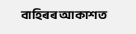বাহিৰৰ আকাশত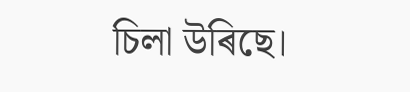চিলা উৰিছে।